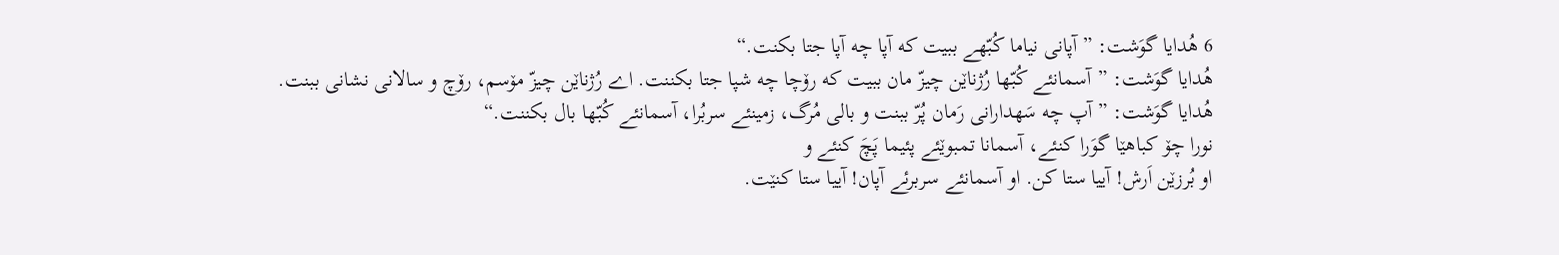6 هُدایا گوَشت: ”آپانی نیاما کُبّهے ببیت که آپا چه آپا جتا بکنت.“
هُدایا گوَشت: ”آسمانئے کُبّها رُژناێن چیزّ مان ببیت که رۆچا چه شپا جتا بکننت. اے رُژناێن چیزّ مۆسم، رۆچ و سالانی نشانی ببنت.
هُدایا گوَشت: ”آپ چه سَهدارانی رَمان پُرّ ببنت و بالی مُرگ، زمینئے سربُرا، آسمانئے کُبّها بال بکننت.“
نورا چۆ کباهێا گوَرا کنئے، آسمانا تمبوێئے پئیما پَچَ کنئے و
او بُرزێن اَرش! آییا ستا کن. او آسمانئے سربرئے آپان! آییا ستا کنێت.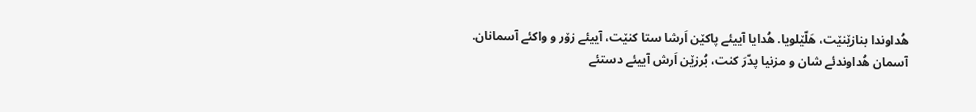هُداوندا بنازێنێت، هَلّێلویا. هُدایا آییئے پاکێن اَرشا ستا کنێت، آییئے زۆر و واکئے آسمانان.
آسمان هُداوندئے شان و مزنیا پدّرَ کنت، بُرزێن اَرش آییئے دستئے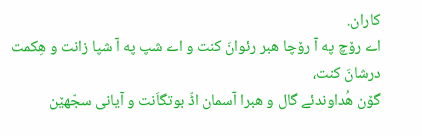کاران.
اے رۆچ په آ رۆچا هبر رئوانَ کنت و اے شپ په آ شپا زانت و هِکمت درشانَ کنت،
گۆن هُداوندئے گال و هبرا آسمان اڈّ بوتگاَنت و آیانی سجّهێن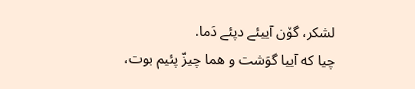لشکر، گۆن آییئے دپئے دَما.
چیا که آییا گوَشت و هما چیزّ پئیم بوت،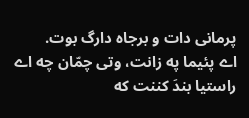پرمانی دات و برجاه دارگ بوت.
اے پئیما په زانت، وتی چمّان چه اے راستیا بندَ کننت که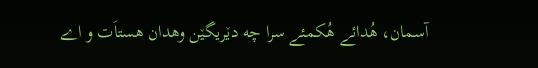آسمان، هُدائے هُکمئے سرا چه دێریگێن وهدان هستاَت و اے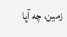زمین، چه آپا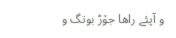و آپئے راها جۆڑ بوتگ و